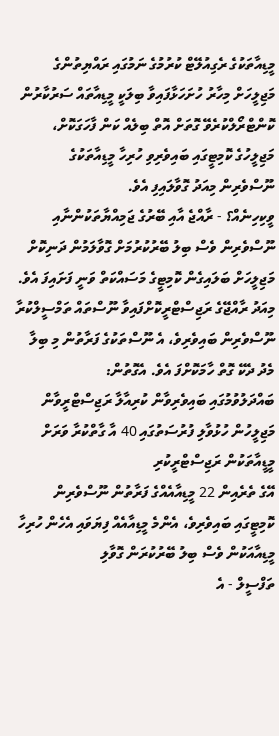މީޑިއާތަކުގެ ރެގިއުލޭޓް ކުރުމުގެ ނަމުގައި ރައްޔިތުންގެ މަޖިލީހަށް މިހާރު ހުށަހަޅާފައިވާ ބިލަކީ މީޑިއާތައް ސަރުކާރުން ކޮންޓްރޯލްކުރެވޭ ގޮތަށް އޮތް ބިލެއް ކަން ފާހަގަކޮށް، މަޖިލީހުގެ ކޮމިޓީގައި ބައިވެރިވި ހުރިހާ މީޑިއާތަކުގެ ނޫސްވެރިން މިއަދު ގޮވާލައިފި އެވެ.
ވީކިހިނެއް؟ - ރާއްޖެ އާއި ބޭރުގެ ޖަމިއްޔާތަކުންނާއި ނޫސްވެރިން ވެސް ބިލު ބޭރުކުރުމަށް ގޮވާލަމުން ދަނިކޮށް މަޖިލީހަށް ބަލައިގެން ކޮމިޓީގެ މަސައްކަތް ވަނީ ފަށައިފަ އެވެ.
މިއަދު ރާއްޖޭގެ ރަޖިސްޓްރީކޮށްފައިވާ ނޫސްތައް ތަމްސީލްކުރާ ނޫސްވެރިން ބައިވެރިވެ، އެ ނޫސްތަކުގެ ފަރާތުން މި ބިލާ މެދު ދެކޭ ގޮތް ހާމަކޮށްފަ އެވެ. އެގޮތުން:
ބައްދަލުވުމުގައި ބައިވެރިވާން ކުރިއާލާ ރަޖިސްޓްރީވާން މަޖިލީހުން ހުޅުވާލި ފުރުސަތުގައި 40 އާ ގާތްކުރާ ވަރަށް މީޑީއާތަކުން ރަޖިސްޓްރީކުރި
އޭގެ ތެރެއިން 22 މީޑިއާއެއްގެ ފަރާތުން ނޫސްވެރިން ކޮމިޓީގައި ބައިވެރިވެ، އެންމެ މީޑިއާއެއް ފިޔަވައި އެހެން ހުރިހާ މީޑިއާއަކުން ވެސް ބިލު ބޭރުކުރަން ގޮވާލި
ތަފްސީލް - އެ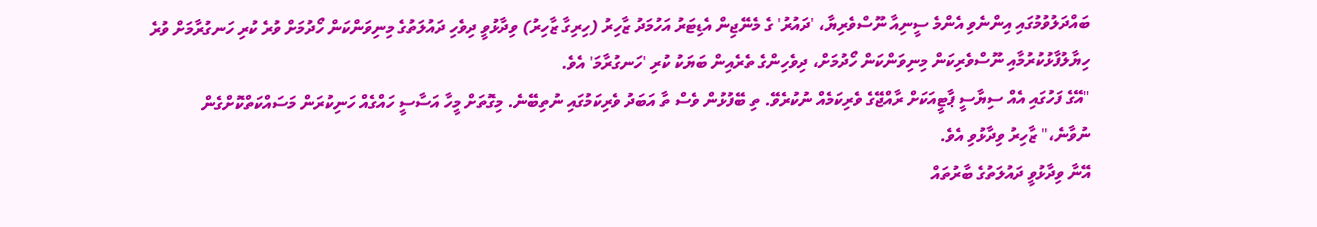ބައްދަލުވުމުގައި އިންނެވި އެންމެ ސީނިއާ ނޫސްވެރިޔާ، 'ދައުރު' ގެ މެނޭޖިން އެޑިޓަރު އަހުމަދު ޒާހިރު (ހިރިގާ ޒާހިރު) ވިދާޅުވީ ދިވެހި ދައުލަތުގެ މިނިވަންކަން ހޯދުމަށް ވުރެ ކުރި ހަނގުރާމަށް ވުރެ ހިޔާލުފާޅުކުރުމާއި ނޫސްވެރިކަން މިނިވަންކަން ހޯދުމަށް، ދިވެހިންގެ ތެރެއިން ބަޔަކު ކުރި 'ހަނގުރާމަ' އެވެ.
"އޭގެ ފަހުގައި އެއް ސިޔާސީ ޕާޓީއަކަށް ރާއްޖޭގެ ވެރިކަމެއް ނުކުރެވޭ. ތި ބޭފުޅުން ވެސް ތާ އަބަދު ވެރިކަމުގައި ނުތިބޭނެ. މިގޮތަށް މީހާ އަސާސީ ހައްގެއް ހަނިކުރަން މަސައްކަތްކޮށްގެން ނުވާނެ،" ޒާހިރު ވިދާޅުވި އެވެ.
އޭނާ ވިދާޅުވީ ދައުލަތުގެ ބާރުތައް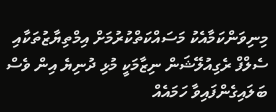މިނިވަންކަމާއެކު މަސައްކަތްކުރުމަށް އިމްތިޔާޒުތަކާއި ސެލްފް ރެގިއުލޭޝަން ނިޒާމަކީ މުޅި ދުނިޔެ އިން ވެސް ބަލައިގެންފައިވާ ހަމައެއް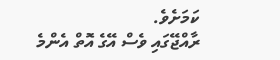ކަމަށެވެ.
ރާއްޖޭގައި ވެސް އޭގެ އޮތް އެންމެ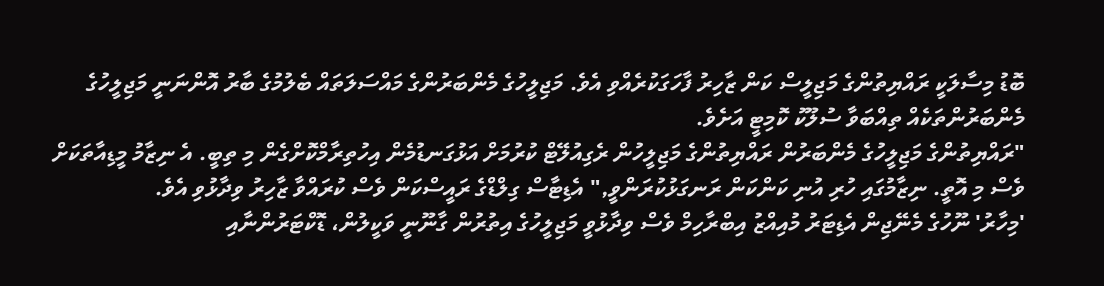ބޮޑު މިސާލަކީ ރައްޔިތުންގެ މަޖިލީސް ކަން ޒާހިރު ފާހަގަކުރެއްވި އެވެ. މަޖިލީހުގެ މެންބަރުންގެ މައްސަލަތައް ބެލުމުގެ ބާރު އޮންނަނީ މަޖިލީހުގެ މެންބަރުންތަކެއް ތިއްބަވާ ސުލޫކު ކޮމިޓީ އަށެވެ.
"ރައްޔިތުންގެ މަޖިލީހުގެ މެންބަރުން ރައްޔިތުންގެ މަޖިލީހުން ރެގިއުލޭޓް ކުރުމަށް އަޅުގަނޑުމެން އިހުތިރާމްކޮށްގެން މި ތިބީ. އެ ނިޒާމު މީޑިއާތަކަށް ވެސް މި އޮތީ. ނިޒާމުގައި ހުރި އުނި ކަންކަން ރަނގަޅުކުރަންވީ," އެޑިޓާސް ގިލްޑްގެ ރައީސްކަން ވެސް ކުރައްވާ ޒާހިރު ވިދާޅުވި އެވެ.
'މިހާރު' ނޫހުގެ މެނޭޖިން އެޑިޓަރު މުއިއްޒު އިބްރާހިމް ވެސް ވިދާޅުވީ މަޖިލީހުގެ އިތުރުން ގާނޫނީ ވަކީލުން، ޑޮކްޓަރުންނާއި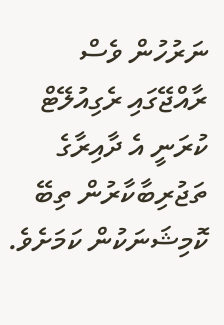ނަރުހުން ވެސް ރާއްޖޭގައި ރެގިއުލޭޓް ކުރަނީ އެ ދާއިރާގެ ތަޖުރިބާކާރުން ތިބޭ ކޮމިޝަނަކުން ކަމަށެވެ.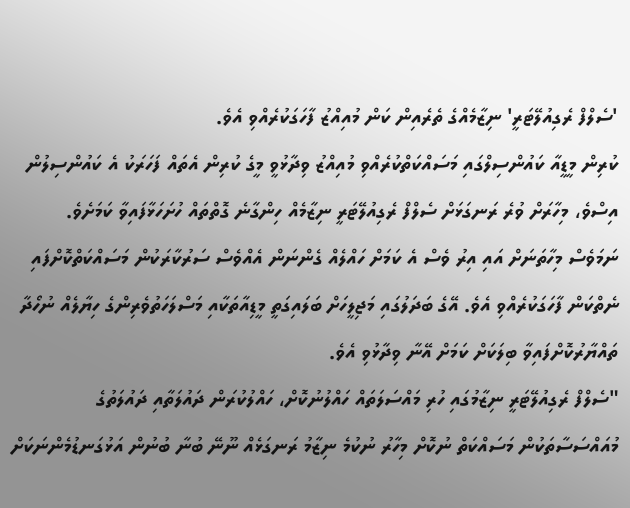'ސެލްފް ރެގިއުލޭޓަރީ' ނިޒާމެއްގެ ތެރެއިން ކަން މުއިއްޒު ފާހަގަކުރެއްވި އެވެ.
ކުރިން މީޑީއާ ކައުންސިލްގައި މަސައްކަތްކުރެއްވި މުއިއްޒު ވިދާޅުވީ މީގެ ކުރިން އެތައް ފަހަރަކު އެ ކައުންސިލުން އިސްވެ، މިހާރަށް ވުރެ ރަނގަޅަށް ސެލްފް ރެގިއުލޭޓަރީ ނިޒާމެއް ހިންގާނެ ގޮތްތައް ހުށަހަޅާފައިވާ ކަމަށެވެ.
ނަމަވެސް މިހާތަނަށް އައި އިރު ވެސް އެ ކަމަށް ހައްލެއް ގެންނަން އެއްވެސް ސަރުކާރަކުން މަސައްކަތްކޮށްފައި ނެތްކަން ފާހަގަކުރެއްވި އެވެ. އޭގެ ބަދަލުގައި މަޖިލީހަށް ބަލައިގަތީ މީޑިއާތަކާއި މަސްލަހަތުވެރިންގެ ހިޔާލެއް ނުހޯދާ ތައްޔާރުކޮށްފައިވާ ބިލަކަށް ކަމަށް އޭނާ ވިދާޅުވި އެވެ.
"ސެލްފް ރެގިއުލޭޓަރީ ނިޒާމުގައި ހުރި މައްސަލަތައް ހައްލުނުކޮށް، ހައްލުކުރަން ދައުލަތާއި ދައުލަތުގެ މުއައްސަސާތަކުން މަސައްކަތް ނުކޮށް މިހާރު ނުކުމެ ނިޒާމު ރަނގަޅެއް ނޫނޭ ބުނާ ބުނުން އަޅުގަނޑުމެންނަކަށް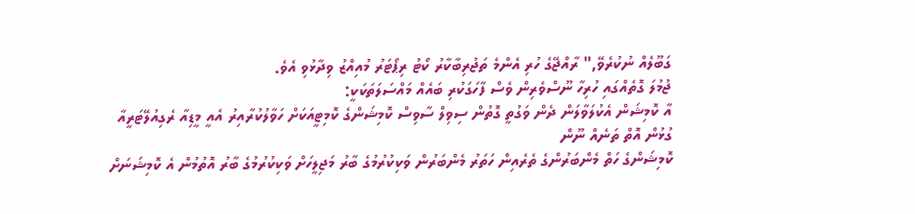ގަބޫލެއް ނުކުރެވޭ," ރާއްޖޭގެ ހުރި އެންމެ ތަޖުރިބާކާރު ކޯޓު ރިޕޯޓަރު މުއިއްޒު ވިދާޅުވި އެވެ.
ޖުމުލަ ގޮތެއްގައި ހުރިހާ ނޫސްވެރިން ވެސް ފާހަގަކުރި ބައެއް މައްސަލަތަކަކީ:
އާ ކޮމިޝަން އެކުލަވާލަން ދެން ވަގުތީ ގޮތުން ސިވިލް ސާވިސް ކޮމިޝަންގެ ކޮމިޓީއަކަށް ހަވާލުކުރާއިރު އެއީ މީޑިއާ ރެގިއުލޭޓަރީއާ ގުޅުން އޮތް ތަނެއް ނޫން
ކޮމިޝަންގެ ހަތް މެންބަރުންގެ ތެރެއިން ހަތަރު މެންބަރުން ވަކިކުރުމުގެ ބާރު މަޖިލީހަށް ވަކިކުރުމުގެ ބާރު އޮތުމުން އެ ކޮމިޝަނަށް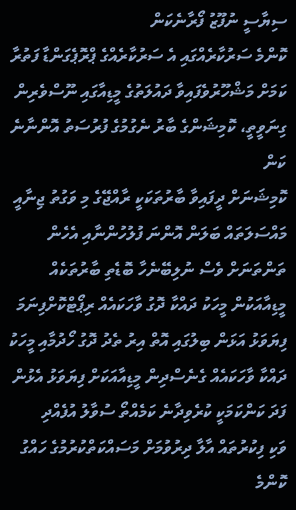ސިޔާސީ ނުފޫޒު ފޯރާނެކަން
ކޮންމެ ސަރުކާރެއްގައި އެ ސަރުކާރެއްގެ ޕްރޮޕެގަންޑާ ފަތުރާ ކަމަށް މަޝްހޫރުވެފައިވާ ދައުލަތުގެ މީޑިއާގައި ނޫސްވެރިން ގިނަވީތީ، ކޮމިޝަންގެ ބާރު ނެގުމުގެ ފުރުސަތު އޮންނާނެ ކަން
ކޮމިޝަނަށް ދީފައިވާ ބާރުތަކަކީ ރާއްޖޭގެ މި ވަގުތު ޖިނާއީ މައްސަލަތައް ބަލަން އޮންނަ ފުލުހުންނާއި އެހެން ތަންތަނަށް ވެސް ނުލިބޭނެހާ ބޮޑެތި ބާރުތަކެއް
މީޑިއާއަކުން މީހަކު ދައްކާ ދޮގު ވާހަކައެއް ރިޕޯޓްކޮށްފިނަމަ ފިޔަވަޅު އަޅަން ބިލުގައި އޮތް އިރު ތެދު ދޮގު ހޯދުމާއި މީހަކު ދައްކާ ވާހަކައެއް ގެނެސްދިން މީޑިއާއަކަށް ފިޔަވަޅު އެޅުން ފަދަ ކަންކަމަކީ ކުރެވިދާނެ ކަމެއްތޯ ސުވާލު އުފެއްދި
ވަކި ފިކުރުތައް އާލާ ދިރުވުމަށް މަސައްކަތްކުރުމުގެ ހައްގު ކޮންމެ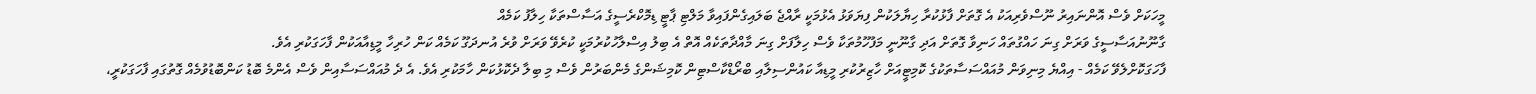މީހަކަށް ވެސް އޮންނައިރު ނޫސްވެރިއަކު އެ ގޮތަށް ފާޅުކުރާ ހިޔާލަކުން ފިޔަވަޅު އެޅުމަކީ ރާއްޖެ ބަލައިގެންފައިވާ މަލްޓި ޕާޓީ ޑިމޮކްރެސީގެ އަސާސްތަކާ ހިލާފު ކަމެއް
ގާނޫނުއަސާސީގެ ވަރަށް ގިނަ ހައްގުތައް ހަނިވާ ގޮތަށް އަދި ގާނޫނީ މަފުހޫމުތަކާ ވެސް ހިލާފަށް ގިނަ މާއްދާތަކެއް އޮތް އެ ބިލު އިސްލާހުކުރުމަކީ ކުރެވޭ ވަރަށް ވުރެ އުނދަގޫ ކަމެއް ކަން ހުރިހާ މީޑިއާއަކުން ފާހަގަކުރި އެވެ.
ފާހަގަކޮށްލެވޭ ކަމެއް - އިއްޔެ މިނިވަން މުއައްސަސާތަކުގެ ކޮމިޓީއަށް ހާޒިރުކުރި މީޑިއާ ކައުންސިލާއި ބްރޯޑްކާސްޓިން ކޮމިޝަންގެ މެންބަރުން ވެސް މި ބިލާ ދެކޮޅުކަން ހާމަކުރި އެވެ. އެ ދެ މުއައްސަސާއިން ވެސް އެންމެ ބޮޑު ކަންބޮޑުވުމެއް ގޮތުގައި ފާހަގަކުރީ،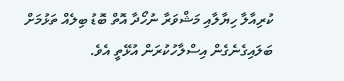ކުރިއާލާ ހިޔާލާއި މަޝްވަރާ ނުހޯދާ އޮތް ބޮޑު ބިލެއް ތަޅުމަށް ބަލައިގެނެގެން އިސްލާހުކުރަން އުޅޭތީ އެވެ.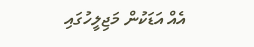އެއް އަޑަކުން މަޖިލީހުގައި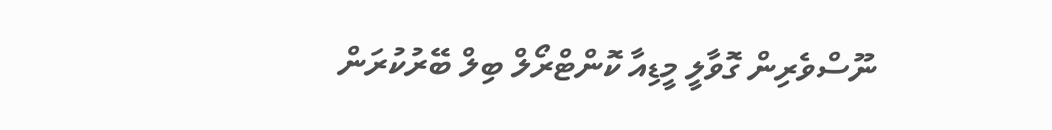ނޫސްވެރިން ގޮވާލީ މީޑިއާ ކޮންޓްރޯލް ބިލް ބޭރުކުރަން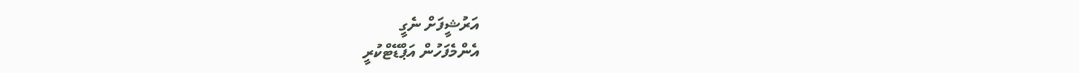އަރުޝީފަށް ނެގީ
އެންމެފަހުން އަޕްޑޭޓްކުރީ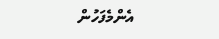އެންމެފަހުން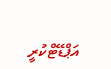އަޕްޑޭޓްކުރީ